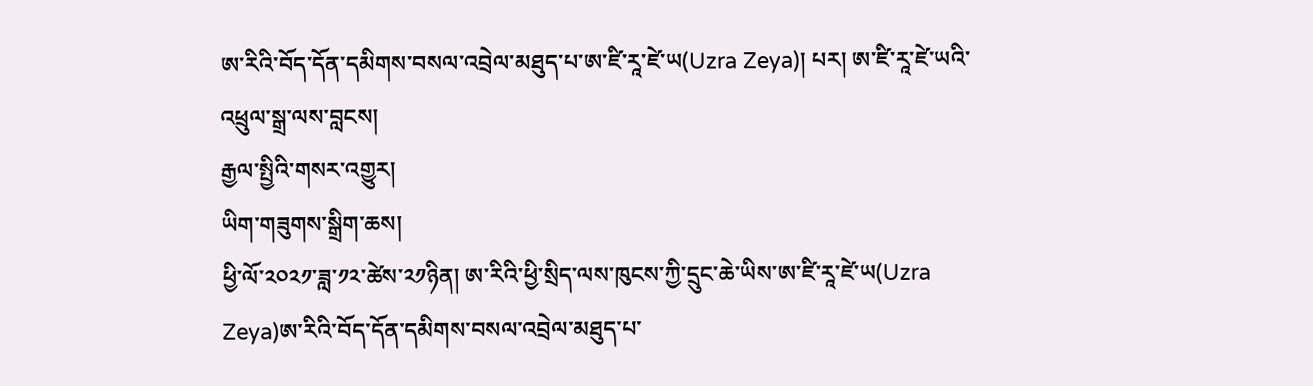ཨ་རིའི་བོད་དོན་དམིགས་བསལ་འབྲེལ་མཐུད་པ་ཨ་ཛི་རཱ་ཛེ་ཡ(Uzra Zeya)། པར། ཨ་ཛི་རཱ་ཛེ་ཡའི་འཕྲུལ་སྒྲ་ལས་བླངས།
རྒྱལ་སྤྱིའི་གསར་འགྱུར།
ཡིག་གཟུགས་སྒྲིག་ཆས།
ཕྱི་ལོ་༢༠༢༡་ཟླ་༡༢་ཚེས་༢༡ཉིན། ཨ་རིའི་ཕྱི་སྲིད་ལས་ཁུངས་ཀྱི་དྲུང་ཆེ་ཡིས་ཨ་ཛི་རཱ་ཛེ་ཡ(Uzra Zeya)ཨ་རིའི་བོད་དོན་དམིགས་བསལ་འབྲེལ་མཐུད་པ་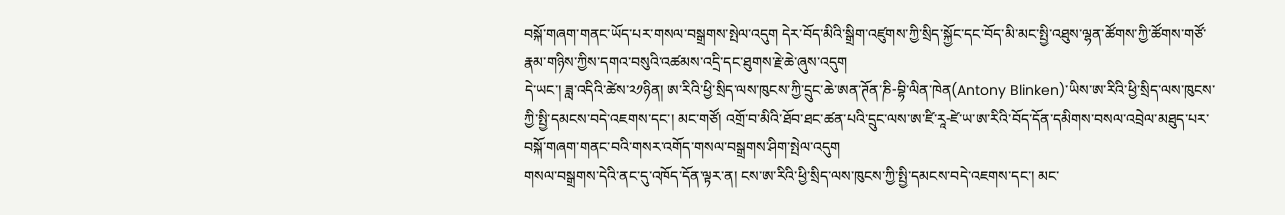བསྐོ་གཞག་གནང་ཡོད་པར་གསལ་བསྒྲགས་སྤེལ་འདུག དེར་བོད་མིའི་སྒྲིག་འཛུགས་ཀྱི་སྲིད་སྐྱོང་དང་བོད་མི་མང་སྤྱི་འཐུས་ལྷན་ཚོགས་ཀྱི་ཚོགས་གཙོ་རྣམ་གཉིས་ཀྱིས་དགའ་བསུའི་འཚམས་འདྲི་དང་ཐུགས་རྗེ་ཆེ་ཞུས་འདུག
དེ་ཡང་། ཟླ་འདིའི་ཚེས་༢༡ཉིན། ཨ་རིའི་ཕྱི་སྲིད་ལས་ཁུངས་ཀྱི་དྲུང་ཆེ་ཨན་ཊོན་ཎི-བྷི་ལིན་ཁེན(Antony Blinken)་ཡིས་ཨ་རིའི་ཕྱི་སྲིད་ལས་ཁུངས་ཀྱི་སྤྱི་དམངས་བདེ་འཇགས་དང་། མང་གཙོ། འགྲོ་བ་མིའི་ཐོབ་ཐང་ཚན་པའི་དྲུང་ལས་ཨ་ཛི་རཱ-ཛེ་ཡ་ཨ་རིའི་བོད་དོན་དམིགས་བསལ་འབྲེལ་མཐུད་པར་བསྐོ་གཞག་གནང་བའི་གསར་འགོད་གསལ་བསྒྲགས་ཤིག་སྤེལ་འདུག
གསལ་བསྒྲགས་དེའི་ནང་དུ་འཁོད་དོན་ལྟར་ན། ངས་ཨ་རིའི་ཕྱི་སྲིད་ལས་ཁུངས་ཀྱི་སྤྱི་དམངས་བདེ་འཇགས་དང་། མང་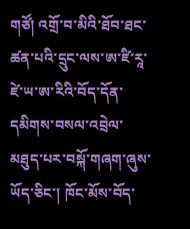གཙོ། འགྲོ་བ་མིའི་ཐོབ་ཐང་ཚན་པའི་དྲུང་ལས་ཨ་ཛི་རཱ་ཛེ་ཡ་ཨ་རིའི་བོད་དོན་དམིགས་བསལ་འབྲེལ་མཐུད་པར་བསྐོ་གཞག་ཞུས་ཡོད་ཅིང་། ཁོང་མོས་བོད་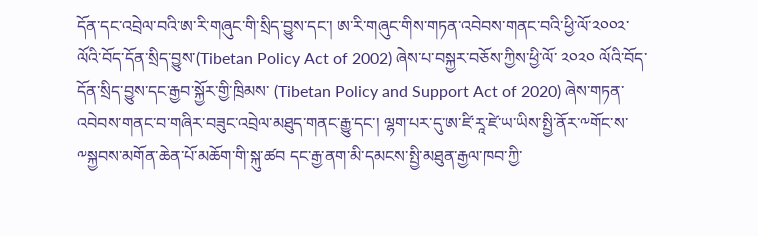དོན་དང་འབྲེལ་བའི་ཨ་རི་གཞུང་གི་སྲིད་བྱུས་དང་། ཨ་རི་གཞུང་གིས་གཏན་འབེབས་གནང་བའི་ཕྱི་ལོ་༢༠༠༢་ལོའི་བོད་དོན་སྲིད་བྱུས་(Tibetan Policy Act of 2002) ཞེས་པ་བསྐྱར་བཅོས་ཀྱིས་ཕྱི་ལོ་ ༢༠༢༠ ལོའི་བོད་དོན་སྲིད་བྱུས་དང་རྒྱབ་སྐྱོར་གྱི་ཁྲིམས་ (Tibetan Policy and Support Act of 2020) ཞེས་གཏན་འབེབས་གནང་བ་གཞིར་བཟུང་འབྲེལ་མཐུད་གནང་རྒྱུ་དང་། ལྷག་པར་དུ་ཨ་ཛི་རཱ་ཛེ་ཡ་ཡིས་སྤྱི་ནོར་༸གོང་ས་༸སྐྱབས་མགོན་ཆེན་པོ་མཆོག་གི་སྐུ་ཚབ དང་རྒྱ་ནག་མི་དམངས་སྤྱི་མཐུན་རྒྱལ་ཁབ་ཀྱི་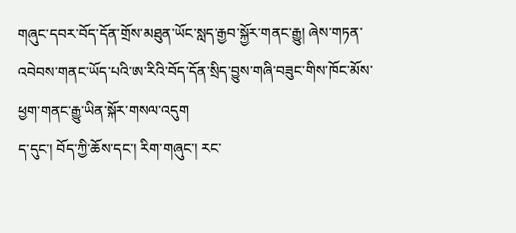གཞུང་དབར་བོད་དོན་གྲོས་མཐུན་ཡོང་སླད་རྒྱབ་སྐྱོར་གནང་རྒྱུ། ཞེས་གཏན་འབེབས་གནང་ཡོད་པའི་ཨ་རིའི་བོད་དོན་སྲིད་བྱུས་གཞི་བཟུང་གིས་ཁོང་མོས་ཕྱག་གནང་རྒྱུ་ཡིན་སྐོར་གསལ་འདུག
ད་དུང་། བོད་ཀྱི་ཆོས་དང་། རིག་གཞུང་། རང་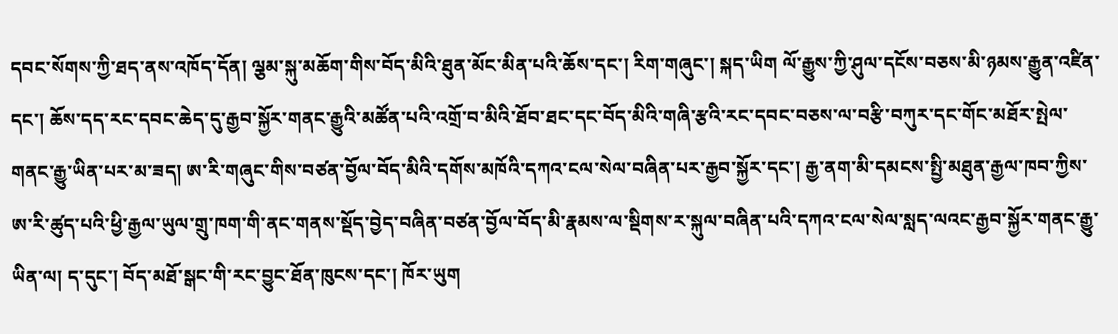དབང་སོགས་ཀྱི་ཐད་ནས་འཁོད་དོན། ལྕམ་སྐུ་མཆོག་གིས་བོད་མིའི་ཐུན་མོང་མིན་པའི་ཆོས་དང་། རིག་གཞུང་། སྐད་ཡིག ལོ་རྒྱུས་ཀྱི་ཤུལ་དངོས་བཅས་མི་ཉམས་རྒྱུན་འཛིན་དང་། ཆོས་དད་རང་དབང་ཆེད་དུ་རྒྱབ་སྐྱོར་གནང་རྒྱུའི་མཚོན་པའི་འགྲོ་བ་མིའི་ཐོབ་ཐང་དང་བོད་མིའི་གཞི་རྩའི་རང་དབང་བཅས་ལ་བརྩི་བཀུར་དང་གོང་མཐོར་སྤེལ་གནང་རྒྱུ་ཡིན་པར་མ་ཟད། ཨ་རི་གཞུང་གིས་བཙན་བྱོལ་བོད་མིའི་དགོས་མཁོའི་དཀའ་ངལ་སེལ་བཞིན་པར་རྒྱབ་སྐྱོར་དང་། རྒྱ་ནག་མི་དམངས་སྤྱི་མཐུན་རྒྱལ་ཁབ་ཀྱིས་ཨ་རི་ཚུད་པའི་ཕྱི་རྒྱལ་ཡུལ་གྲུ་ཁག་གི་ནང་གནས་སྡོད་བྱེད་བཞིན་བཙན་བྱོལ་བོད་མི་རྣམས་ལ་སྡིགས་ར་སྐུལ་བཞིན་པའི་དཀའ་ངལ་སེལ་སླད་ལའང་རྒྱབ་སྐྱོར་གནང་རྒྱུ་ཡིན་ལ། ད་དུང་། བོད་མཐོ་སྒང་གི་རང་བྱུང་ཐོན་ཁུངས་དང་། ཁོར་ཡུག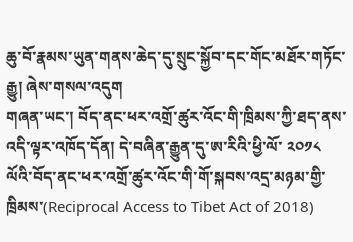ཆུ་བོ་རྣམས་ཡུན་གནས་ཆེད་དུ་སྲུང་སྐྱོབ་དང་གོང་མཐོར་གཏོང་རྒྱུ། ཞེས་གསལ་འདུག
གཞན་ཡང་། བོད་ནང་ཕར་འགྲོ་ཚུར་འོང་གི་ཁྲིམས་ཀྱི་ཐད་ནས་འདི་ལྟར་འཁོད་དོན། དེ་བཞིན་རྒྱུན་དུ་ཨ་རིའི་ཕྱི་ལོ་ ༢༠༡༨ ལོའི་བོད་ནང་ཕར་འགྲོ་ཚུར་འོང་གི་གོ་སྐབས་འདྲ་མཉམ་གྱི་ཁྲིམས་(Reciprocal Access to Tibet Act of 2018)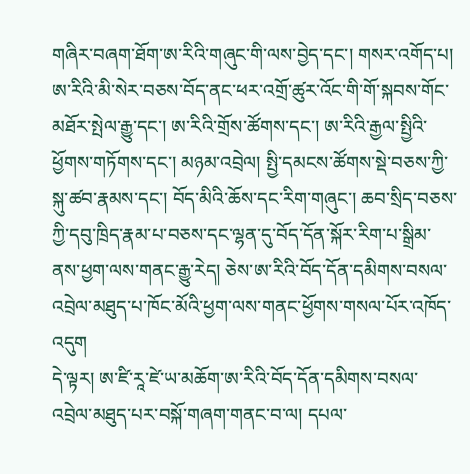གཞིར་བཞག་ཐོག་ཨ་རིའི་གཞུང་གི་ལས་བྱེད་དང་། གསར་འགོད་པ། ཨ་རིའི་མི་སེར་བཅས་བོད་ནང་ཕར་འགྲོ་ཚུར་འོང་གི་གོ་སྐབས་གོང་མཐོར་སྤེལ་རྒྱུ་དང་། ཨ་རིའི་གྲོས་ཚོགས་དང་། ཨ་རིའི་རྒྱལ་སྤྱིའི་ཕྱོགས་གཏོགས་དང་། མཉམ་འབྲེལ། སྤྱི་དམངས་ཚོགས་སྡེ་བཅས་ཀྱི་སྐུ་ཚབ་རྣམས་དང་། བོད་མིའི་ཆོས་དང་རིག་གཞུང་། ཆབ་སྲིད་བཅས་ཀྱི་དབུ་ཁྲིད་རྣམ་པ་བཅས་དང་ལྷན་དུ་བོད་དོན་སྐོར་རིག་པ་སྒྲིམ་ནས་ཕྱག་ལས་གནང་རྒྱུ་རེད། ཅེས་ཨ་རིའི་བོད་དོན་དམིགས་བསལ་འབྲེལ་མཐུད་པ་ཁོང་མོའི་ཕྱག་ལས་གནང་ཕྱོགས་གསལ་པོར་འཁོད་འདུག
དེ་ལྟར། ཨ་ཛི་རཱ་ཛེ་ཡ་མཆོག་ཨ་རིའི་བོད་དོན་དམིགས་བསལ་འབྲེལ་མཐུད་པར་བསྐོ་གཞག་གནང་བ་ལ། དཔལ་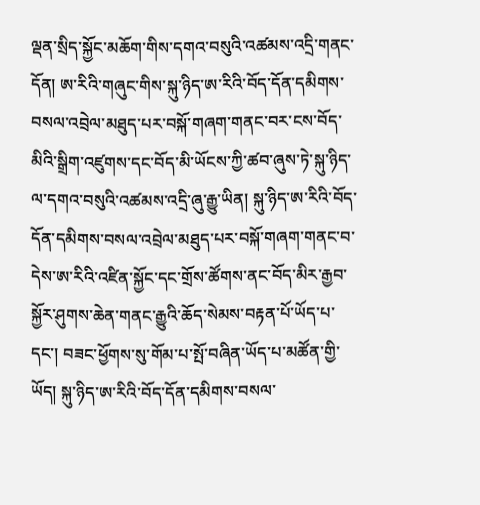ལྡན་སྲིད་སྐྱོང་མཆོག་གིས་དགའ་བསུའི་འཚམས་འདྲི་གནང་དོན། ཨ་རིའི་གཞུང་གིས་སྐུ་ཉིད་ཨ་རིའི་བོད་དོན་དམིགས་བསལ་འབྲེལ་མཐུད་པར་བསྐོ་གཞག་གནང་བར་ངས་བོད་མིའི་སྒྲིག་འཛུགས་དང་བོད་མི་ཡོངས་ཀྱི་ཚབ་ཞུས་ཏེ་སྐུ་ཉིད་ལ་དགའ་བསུའི་འཚམས་འདྲི་ཞུ་རྒྱུ་ཡིན། སྐུ་ཉིད་ཨ་རིའི་བོད་དོན་དམིགས་བསལ་འབྲེལ་མཐུད་པར་བསྐོ་གཞག་གནང་བ་དེས་ཨ་རིའི་འཛིན་སྐྱོང་དང་གྲོས་ཚོགས་ནང་བོད་མིར་རྒྱབ་སྐྱོར་ཤུགས་ཆེན་གནང་རྒྱུའི་ཆོད་སེམས་བརྟན་པོ་ཡོད་པ་དང་། བཟང་ཕྱོགས་སུ་གོམ་པ་སྤོ་བཞིན་ཡོད་པ་མཚོན་གྱི་ཡོད། སྐུ་ཉིད་ཨ་རིའི་བོད་དོན་དམིགས་བསལ་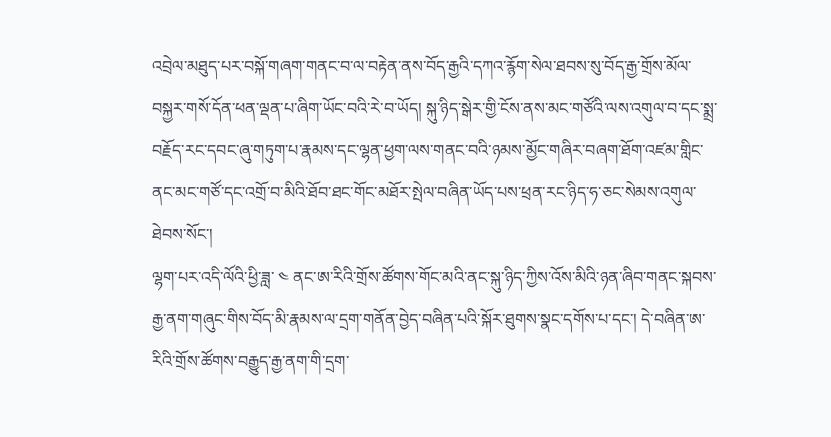འབྲེལ་མཐུད་པར་བསྐོ་གཞག་གནང་བ་ལ་བརྟེན་ནས་བོད་རྒྱའི་དཀའ་རྙོག་སེལ་ཐབས་སུ་བོད་རྒྱ་གྲོས་མོལ་བསྐྱར་གསོ་དོན་ཕན་ལྡན་པ་ཞིག་ཡོང་བའི་རེ་བ་ཡོད། སྐུ་ཉིད་སྒེར་གྱི་ངོས་ནས་མང་གཙོའི་ལས་འགུལ་བ་དང་སྨྲ་བརྗོད་རང་དབང་ཞུ་གཏུག་པ་རྣམས་དང་ལྷན་ཕྱག་ལས་གནང་བའི་ཉམས་མྱོང་གཞིར་བཞག་ཐོག་འཛམ་གླིང་ནང་མང་གཙོ་དང་འགྲོ་བ་མིའི་ཐོབ་ཐང་གོང་མཐོར་སྤེལ་བཞིན་ཡོད་པས་ཕྲན་རང་ཉིད་ཧ་ཅང་སེམས་འགུལ་ཐེབས་སོང་།
ལྷག་པར་འདི་ལོའི་ཕྱི་ཟླ་ ༤ ནང་ཨ་རིའི་གྲོས་ཚོགས་གོང་མའི་ནང་སྐུ་ཉིད་ཀྱིས་འོས་མིའི་ཉན་ཞིབ་གནང་སྐབས་རྒྱ་ནག་གཞུང་གིས་བོད་མི་རྣམས་ལ་དྲག་གནོན་བྱེད་བཞིན་པའི་སྐོར་ཐུགས་སྣང་དགོས་པ་དང་། དེ་བཞིན་ཨ་རིའི་གྲོས་ཚོགས་བརྒྱུད་རྒྱ་ནག་གི་དྲག་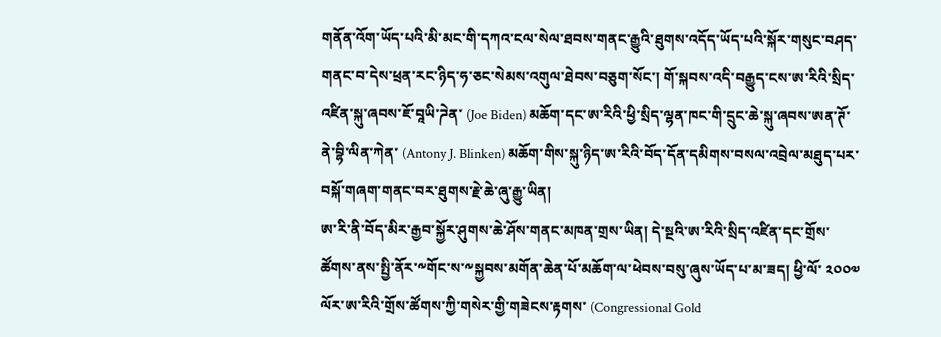གནོན་འོག་ཡོད་པའི་མི་མང་གི་དཀའ་ངལ་སེལ་ཐབས་གནང་རྒྱུའི་ཐུགས་འདོད་ཡོད་པའི་སྐོར་གསུང་བཤད་གནང་བ་དེས་ཕྲན་རང་ཉིད་ཧ་ཅང་སེམས་འགུལ་ཐེབས་བཅུག་སོང་། གོ་སྐབས་འདི་བརྒྱུད་ངས་ཨ་རིའི་སྲིད་འཛིན་སྐུ་ཞབས་ཇོ་བཱཡི་ཌེན་ (Joe Biden) མཆོག་དང་ཨ་རིའི་ཕྱི་སྲིད་ལྷན་ཁང་གི་དྲུང་ཆེ་སྐུ་ཞབས་ཨན་ཊོ་ནེ་བྷི་ལིན་ཀེན་ (Antony J. Blinken) མཆོག་གིས་སྐུ་ཉིད་ཨ་རིའི་བོད་དོན་དམིགས་བསལ་འབྲེལ་མཐུད་པར་བསྐོ་གཞག་གནང་བར་ཐུགས་རྗེ་ཆེ་ཞུ་རྒྱུ་ཡིན།
ཨ་རི་ནི་བོད་མིར་རྒྱབ་སྐྱོར་ཤུགས་ཆེ་ཤོས་གནང་མཁན་གྲས་ཡིན། དེ་སྔའི་ཨ་རིའི་སྲིད་འཛིན་དང་གྲོས་ཚོགས་ནས་སྤྱི་ནོར་༸གོང་ས་༸སྐྱབས་མགོན་ཆེན་པོ་མཆོག་ལ་ཕེབས་བསུ་ཞུས་ཡོད་པ་མ་ཟད། ཕྱི་ལོ་ ༢༠༠༧ ལོར་ཨ་རིའི་གྲོས་ཚོགས་ཀྱི་གསེར་གྱི་གཟེངས་རྟགས་ (Congressional Gold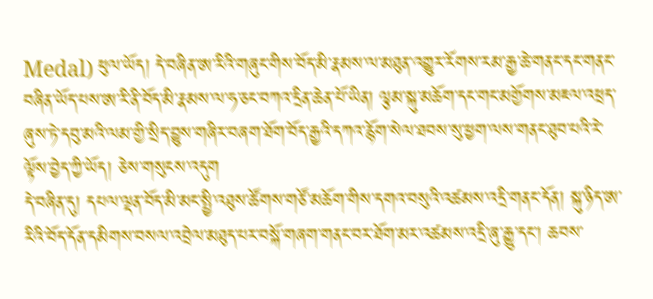Medal) ཕུལ་ཡོད། དེ་བཞིན་ཨ་རིའི་གཞུང་གིས་བོད་མི་རྣམས་ལ་མཐུན་འགྱུར་རོགས་རམ་རྒྱ་ཆེ་གནང་དང་གནང་བཞིན་ཡོད་པས་ཨ་རི་ནི་བོད་མི་རྣམས་ལ་ཧ་ཅང་བཀའ་དྲིན་ཆེན་པོ་ཡིན། ལྕམ་སྐུ་མཆོག་དང་གང་མགྱོགས་མཇལ་འཕྲད་ཞུས་ཏེ་དབུ་མའི་ལམ་གྱི་སྲིད་བྱུས་གཞིར་བཞག་ཐོག་བོད་རྒྱའི་དཀའ་རྙོག་སེལ་ཐབས་སུ་ཕྱག་ལས་གནང་ཐུབ་པའི་རེ་ལྟོས་བྱེད་ཀྱི་ཡོད། ཅེས་གསུངས་འདུག
དེ་བཞིན་དུ། དཔལ་ལྡན་བོད་མི་མང་སྤྱི་འཐུས་ཚོགས་གཙོ་མཆོག་གིས་དགའ་བསུའི་འཚམས་འདྲི་གནང་དོན། སྐུ་ཉིད་ཨ་རིའི་བོད་དོན་དམིགས་བསལ་འབྲེལ་མཐུད་པར་བསྐོ་གཞག་གནང་བར་ཐོག་མར་འཚམས་འདྲི་ཞུ་རྒྱུ་དང་། ཆབས་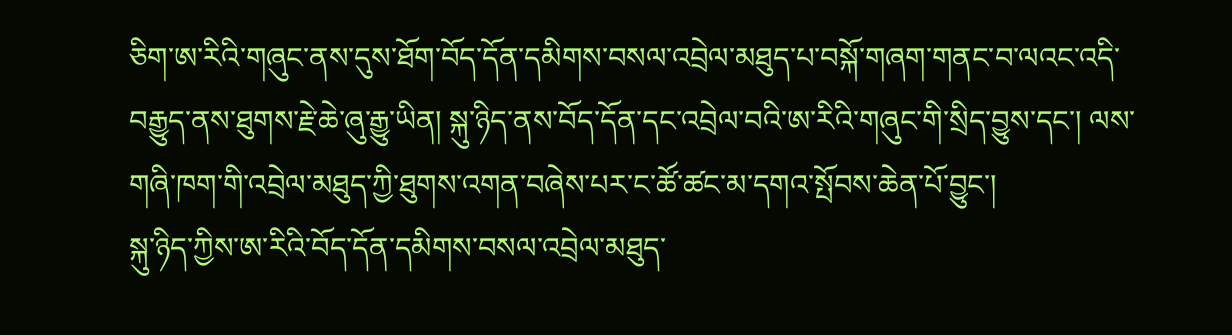ཅིག་ཨ་རིའི་གཞུང་ནས་དུས་ཐོག་བོད་དོན་དམིགས་བསལ་འབྲེལ་མཐུད་པ་བསྐོ་གཞག་གནང་བ་ལའང་འདི་བརྒྱུད་ནས་ཐུགས་རྗེ་ཆེ་ཞུ་རྒྱུ་ཡིན། སྐུ་ཉིད་ནས་བོད་དོན་དང་འབྲེལ་བའི་ཨ་རིའི་གཞུང་གི་སྲིད་བྱུས་དང་། ལས་གཞི་ཁག་གི་འབྲེལ་མཐུད་ཀྱི་ཐུགས་འགན་བཞེས་པར་ང་ཚོ་ཚང་མ་དགའ་སྤོབས་ཆེན་པོ་བྱུང་།
སྐུ་ཉིད་ཀྱིས་ཨ་རིའི་བོད་དོན་དམིགས་བསལ་འབྲེལ་མཐུད་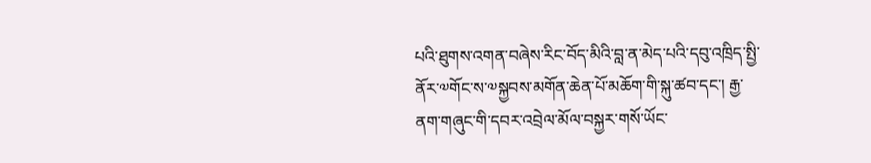པའི་ཐུགས་འགན་བཞེས་རིང་བོད་མིའི་བླ་ན་མེད་པའི་དབུ་འཁྲིད་སྤྱི་ནོར་༧གོང་ས་༧སྐྱབས་མགོན་ཆེན་པོ་མཆོག་གི་སྐུ་ཚབ་དང་། རྒྱ་ནག་གཞུང་གི་དབར་འབྲེལ་མོལ་བསྐྱར་གསོ་ཡོང་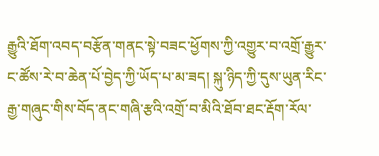རྒྱུའི་ཐོག་འབད་བརྩོན་གནང་སྟེ་བཟང་ཕྱོགས་ཀྱི་འགྱུར་བ་འགྲོ་རྒྱུར་ང་ཚོས་རེ་བ་ཆེན་པོ་བྱེད་ཀྱི་ཡོད་པ་མ་ཟད། སྐུ་ཉིད་ཀྱི་དུས་ཡུན་རིང་རྒྱ་གཞུང་གིས་བོད་ནང་གཞི་རྩའི་འགྲོ་བ་མིའི་ཐོབ་ཐང་རྡོག་རོལ་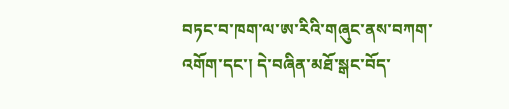བཏང་བ་ཁག་ལ་ཨ་རིའི་གཞུང་ནས་བཀག་འགོག་དང་། དེ་བཞིན་མཐོ་སྒང་བོད་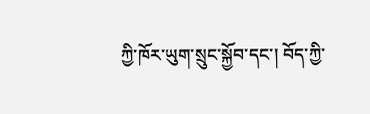ཀྱི་ཁོར་ཡུག་སྲུང་སྐྱོབ་དང་། བོད་ཀྱི་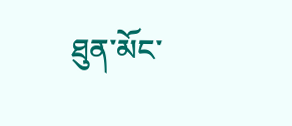ཐུན་མོང་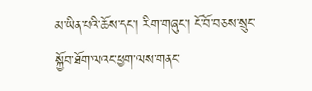མ་ཡིན་པའི་ཆོས་དང་། རིག་གཞུང་། ངོ་བོ་བཅས་སྲུང་སྐྱོབ་ཐོག་ལའང་ཕྱག་ལས་གནང་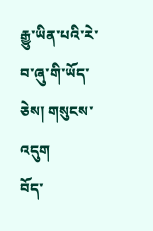རྒྱུ་ཡིན་པའི་རེ་བ་ཞུ་གི་ཡོད་ཅེས། གསུངས་འདུག
བོད་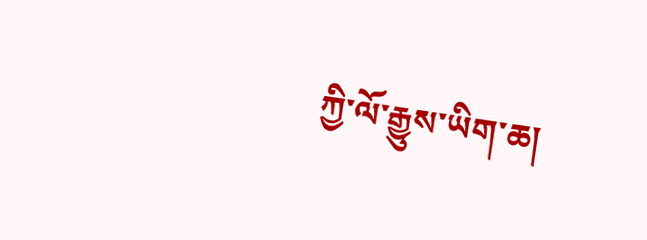ཀྱི་ལོ་རྒྱུས་ཡིག་ཆ།